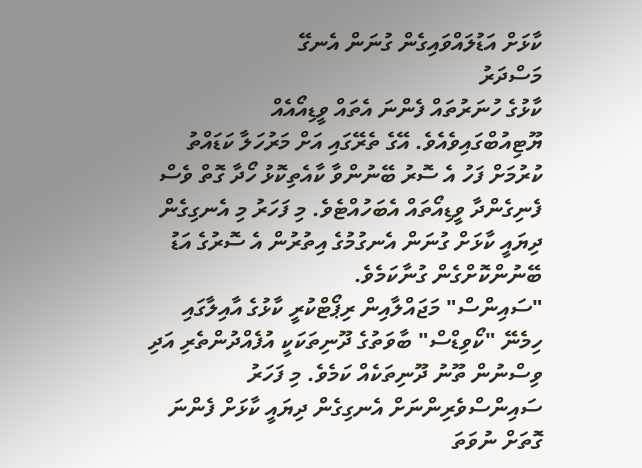ކާޅަށް އަޑުލައްވައިގެން ގުނަން އެނގޭ
މަސްދަރު
ކާޅުގެ ހުނަރުތައް ފެންނަ އެތައް ވީޑިއޯއެއް ޔޫޓިއުބްގައިވެއެވެ. އޭގެ ތެރޭގައި އަށް މަރުހަލާ ކަޑައްތު ކުރުމަށް ފަހު އެ ސޮރު ބޭނުންވާ ކާއެތިކޮޅު ހޯދާ ގޮތް ވެސް ފެނިގެންދާ ވީޑިއޯތައް އެބަހުއްޓެވެ. މި ފަހަރު މި އެނގިގެން ދިޔައީ ކާޅަށް ގުނަން އެނގުމުގެ އިތުރުން އެ ސޮރުގެ އަޑު ބޭނުންކޮށްގެން ގުނާކަމެވެ.
"ސައިންސް" މަޖައްލާއިން ރިޕޯޓްކުރީ ކާޅުގެ އާއިލާގައި ހިމެނޭ "ކޯވިޑްސް" ބާވަތުގެ ދޫނިތަކަކީ އުފެއްދުންތެރި އަދި ވިސްނުން ތޫނު ދޫނިތަކެއް ކަމެވެ. މި ފަހަރު ސައިންސްވެރިންނަށް އެނގިގެން ދިޔައީ ކާޅަށް ފެންނަ ގޮތަށް ނުވަތަ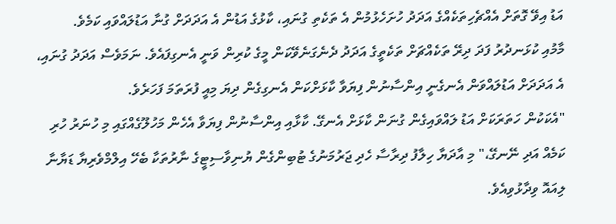އަޑު އިވޭ ގޮތަށް އެއްޗެހިތަކެއްގެ އަދަދު ހުށަހެޅުމުން އެ ތަކެތި ގުނައި، ކާޅުގެ އަޑުން އެ އަދަދަށް ގުނާ އަޑުލައްވައި ކަމެވެ.
މާމުއި ކުޅަނދުރު ފަދަ ދިރޭ ތަކެއްޗަށް ތަކެތީގެ އަދަދު ދެނެގަނެވޭކަން މީގެ ކުރިން ވަނީ އެނގިފައެވެ. ނަމަވެސް އަދަދު ގުނައި، އެ އަދަދަށް އަޑުލައްވަން އެނގެނީ އިންސާނުން ފިޔަވާ ކާޅަށްކަން އެނގިގެން ދިޔަ މިއީ ފުރަތަމަ ފަހަރެވެ.
"އެކަކުން ހަތަރަކަށް އަޑު ލައްވައިގެން ގުނަން ކާޅަށް އެނގޭ. ކާޅާއި އިންސާނުން ފިޔަވާ އެހެން މަހުލޫގެއްގައި މި ހުނަރު ހުރި ކަމެއް އަދި ނޭނގޭ،" މި އާދަޔާ ހިލާފު ދިރާސާ ހެދި ޖަރުމަނުގެ ޓުބިންގެން ޔުނިވާސިޓީގެ ނާރުތަކާ ބެހޭ އިލްމްވެރިޔާ ޑަޔާނާ ލިއައޮ ވިދާޅުވިއެވެ.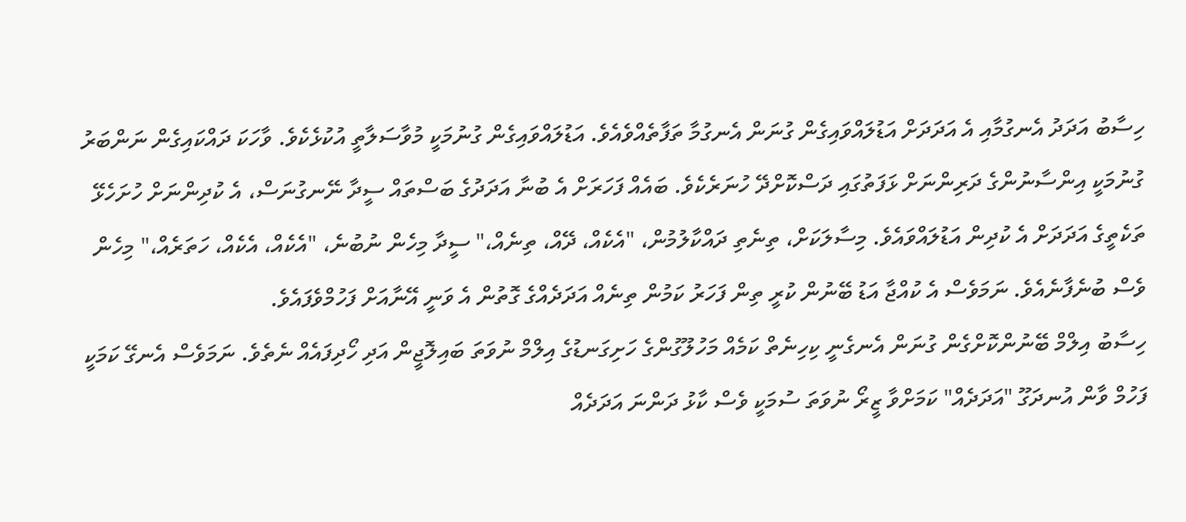ހިސާބު އަދަދު އެނގުމާއި އެ އަދަދަށް އަޑުލައްވައިގެން ގުނަން އެނގުމާ ތަފާތެއްވެއެވެ. އަޑުލައްވައިގެން ގުނުމަކީ މުވާސަލާތީ އުކުޅެކެވެ. ވާހަކަ ދައްކައިގެން ނަންބަރު ގުނުމަކީ އިންސާނުންގެ ދަރިންނަށް ޅަފަތުގައި ދަސްކޮށްދޭ ހުނަރެކެވެ. ބައެއް ފަހަރަށް އެ ބުނާ އަދަދުގެ ބަސްތައް ސީދާ ނޭނގުނަސް، އެ ކުދިންނަށް ހުށަހެޅޭ ތަކެތީގެ އަދަދަށް އެ ކުދިން އަޑުލައްވައެވެ. މިސާލަކަށް، ތިނެތި ދައްކާލުމުން، "އެކެއް، ދޭއް، ތިނެއް،" ސީދާ މިހެން ނުބުނެ، "އެކެއް، އެކެއް، ހަތަރެއް،" މިހެން ވެސް ބުނެފާނެއެވެ. ނަމަވެސް އެ ކުއްޖާ އަޑު ބޭނުން ކުރީ ތިން ފަހަރު ކަމުން ތިނެއް އަދަދެއްގެ ގޮތުން އެ ވަނީ އޭނާއަށް ފަހުމްވެފައެވެ.
ހިސާބު އިލްމް ބޭނުންކޮށްގެން ގުނަން އެނގެނީ ކިހިނެތް ކަމެއް މަހުލޫގުންގެ ހަށިގަނޑުގެ އިލްމް ނުވަތަ ބައިލޮޖީން އަދި ހޯދިފައެއް ނެތެވެ. ނަމަވެސް އެނގޭ ކަމަކީ ފަހުމް ވާން އުނދަގޫ "އަދަދެއް" ކަމަށްވާ ޒީރޯ ނުވަތަ ސުމަކީ ވެސް ކާޅު ދަންނަ އަދަދެއް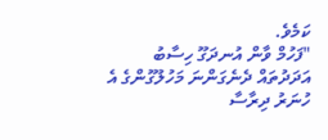ކަމެވެ.
"ފަހުމް ވާން އުނދަގޫ ހިސާބު އަދަދުތައް ދެނެގަންނަ މަހުލޫގުންގެ އެ ހުނަރު ދިރާސާ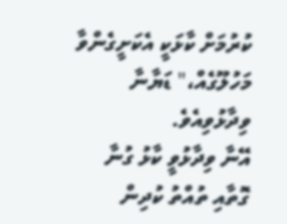ކުރުމަށް ކާޅަކީ އެކަށީގެންވާ މަހުލޫގެއް،" ޑަޔާނާ ވިދާޅުވިއެވެ.
އޭނާ ވިދާޅުވީ ކާޅު ގުނާ ގޮތާއި ތުއްތު ކުދިން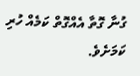ގުނާ ގޮތާ އެއްގޮތް ކަމެއް ހުރި ކަމަށެވެ.